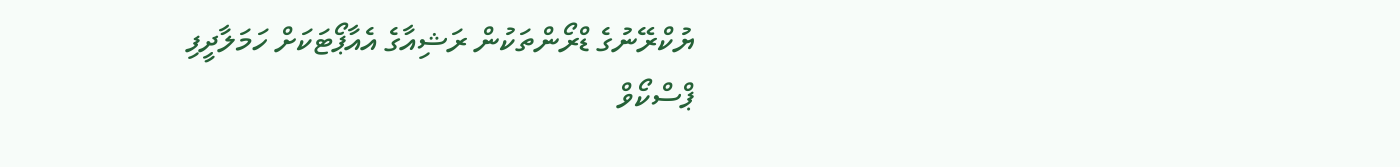ޔުކްރޭނުގެ ޑްރޯންތަކުން ރަޝިއާގެ އެއާޕޯޓަކަށް ހަމަލާދީފި
ޕްސްކޯވް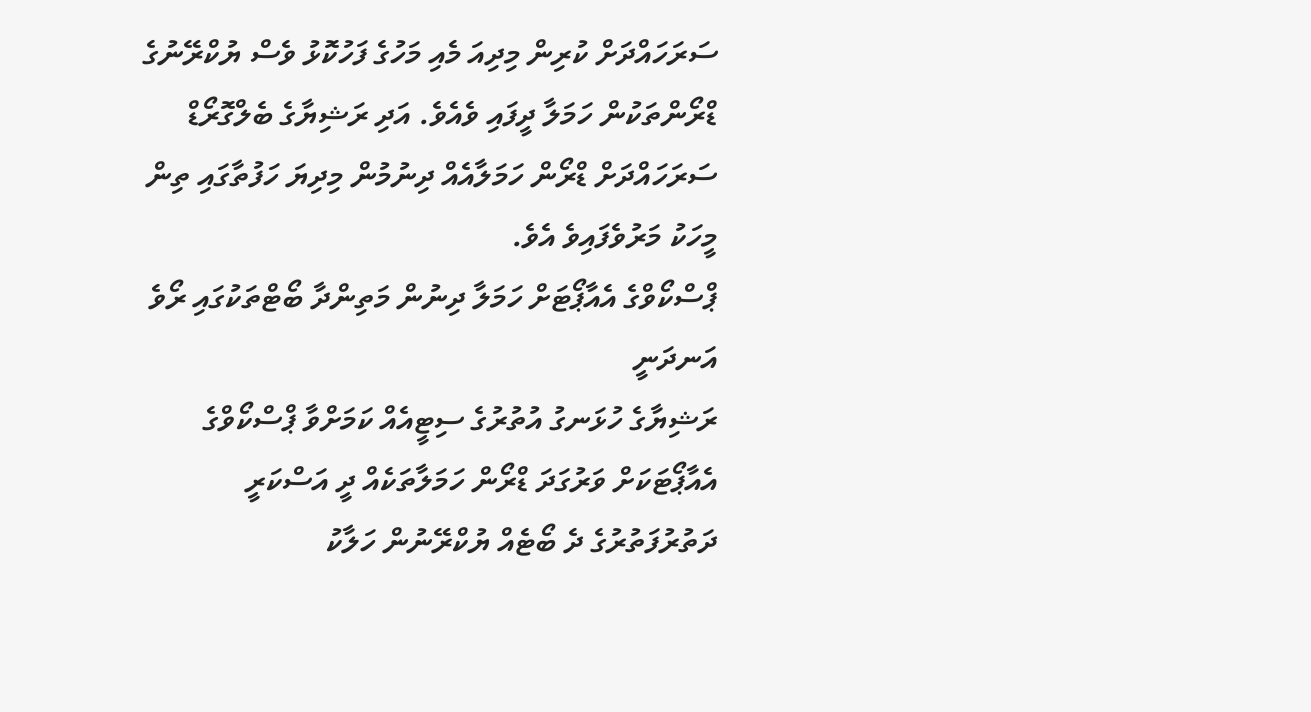ސަރަހައްދަށް ކުރިން މިދިއަ މެއި މަހުގެ ފަހުކޮޅު ވެސް ޔުކްރޭނުގެ ޑްރޯންތަކުން ހަމަލާ ދީފައި ވެއެވެ. އަދި ރަޝިޔާގެ ބެލްގޮރޯޑް ސަރަހައްދަށް ޑްރޯން ހަމަލާއެއް ދިނުމުން މިދިޔަ ހަފުތާގައި ތިން މީހަކު މަރުވެފައިވެ އެވެ.
ޕްސްކޯވްގެ އެއާޕޯޓަށް ހަމަލާ ދިނުން މަތިންދާ ބޯޓްތަކުގައި ރޯވެ އަނދަނީ
ރަޝިޔާގެ ހުޅަނގު އުތުރުގެ ސިޓީއެއް ކަމަށްވާ ޕްސްކޯވްގެ އެއާޕޯޓަކަށް ވަރުގަދަ ޑްރޯން ހަމަލާތަކެއް ދީ އަސްކަރީ ދަތުރުފަތުރުގެ ދެ ބޯޓެއް ޔުކްރޭނުން ހަލާކު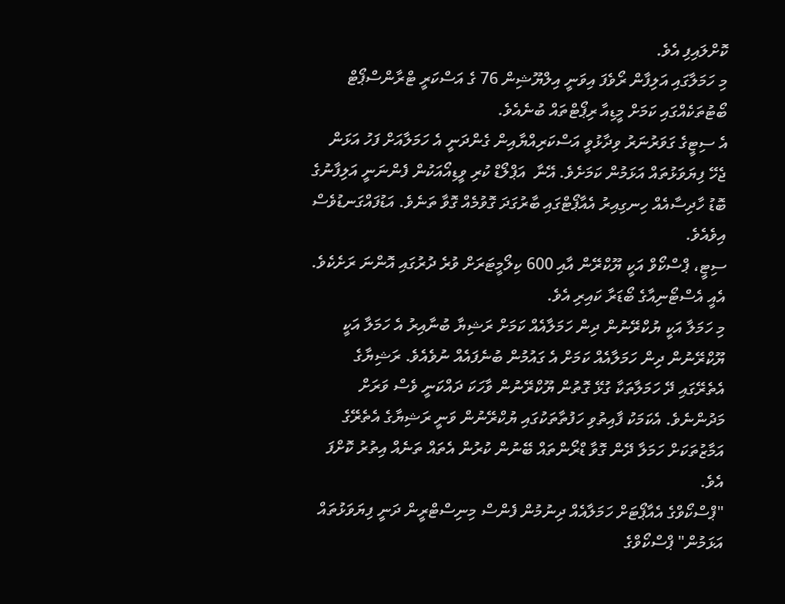ކޮށްލައިފި އެވެ.
މި ހަމަލާގައި އަލިފާން ރޯވެފަ އިވަނީ އިލްޔޫޝިން 76 ގެ އަސްކަރީ ޓްރާންސްޕޯޓް ބޯޓުތަކެއްގައި ކަމަށް މީޑިއާ ރިޕޯޓްތައް ބުނެއެވެ.
އެ ސިޓީގެ ގަވަރުނަރު ވިދާޅުވީ އަސްކަރިއްޔާއިން ގެންދަނީ އެ ހަމަލާއަށް ފަހު އަޅަން ޖެހޭ ފިޔަވަޅުތައް އަޅަމުން ކަމަށެވެ. އޭނާ  އަޕްލޯޑް ކުރި ވީޑިއޯއަކުން ފެންނަނީ އަލިފާނުގެ ބޮޑު ހާދިސާއެއް ހިނގިއިރު އެއާޕޯޓްގައި ބާރުގަދަ ގޮވުމެއް ގޮވާ ތަނެވެ. އަޑުފައްގަނޑުވެސް އިވެއެވެ.
ސިޓީ، ޕްސްކޯވް އަކީ ޔޫކްރޭން އާއި 600 ކިލޯމީޓަރަށް ވުރެ ދުރުގައި އޮންނަ ރަށެކެވެ. އެއީ އެސްޓޯނިއާގެ ބޯޑަރާ ކައިރި އެވެ.
މި ހަމަލާ އަކީ ޔުކްރޭނުން ދިން ހަމަލާއެއް ކަމަށް ރަޝިޔާ ބުނާއިރު އެ ހަމަލާ އަކީ ޔޫކްރޭނުން ދިން ހަމަލާއެއް ކަމަށް އެ ގައުމުން ބުނެފައެއް ނުވެއެވެ. ރަޝިޔާގެ އެތެރޭގައި ދޭ ހަމަލާތަކާ ގުޅޭ ގޮތުން ޔޫކްރޭނުން ވާހަކަ ދައްކަނީ ވެސް ވަރަށް މަދުންނެވެ. އެކަމަކު ފާއިތުވި ހަފުތާތަކުގައި ޔުކްރޭނުން ވަނީ ރަޝިޔާގެ އެތެރޭގެ އަމާޒުތަކަށް ހަމަލާ ދޭން ގޮވާ ޑްރޯންތައް ބޭނުން ކުރުން އެތައް ތަނެއް އިތުރު ކޮށްފަ އެވެ.
"ޕްސްކޯވްގެ އެއާޕޯޓަށް ހަމަލާއެއް ދިނުމުން ފެންސް މިނިސްޓްރީން ދަނީ ފިޔަވަޅުތައް އަޅަމުން" ޕްސްކޯވްގެ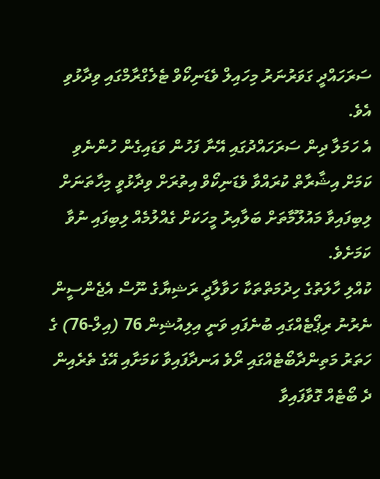ސަރަހައްދީ ގަވަރުނަރު މިހައިލް ވެޑަނިކޯވް ޓެލެގްރާމްގައި ވިދާޅުވި އެވެ.
އެ ހަމަލާ ދިން ސަރަހައްދުގައި އޭނާ ފަހުން ވަޑައިގެން ހުންނެވި ކަމަށް އިޝާރާތް ކުރައްވާ ވެޑަނިކޯވް އިތުރަށް ވިދާޅުވީ މިހާތަނަށް ލިބިފައިވާ މައުލޫމާތަށް ބަލާއިރު މީހަކަށް ގެއްލުމެއް ލިބިފައި ނުވާ ކަމަށެވެ.
ކުއްލި ހާލަތުގެ ހިދުމަތްތަކާ ހަވާލާދީ ރަޝިޔާގެ ނޫސް އެޖެންސީން ނެރުނު ރިޕޯޓެއްގައި ބުނެފައި ވަނީ އިލިއުޝިން 76 (އިލް-76) ގެ ހަތަރު މަތިންދާބޯޓެއްގައި ރޯވެ އަނދާފައިވާ ކަމަށާއި އޭގެ ތެރެއިން ދެ ބޯޓެއް ގޮވާފައިވާ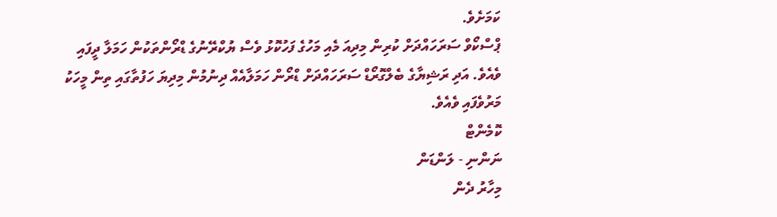ކަމަށެވެ.
ޕްސްކޯވް ސަރަހައްދަށް ކުރިން މިދިއަ މެއި މަހުގެ ފަހުކޮޅު ވެސް ޔުކްރޭނުގެ ޑްރޯންތަކުން ހަމަލާ ދީފައި ވެއެވެ. އަދި ރަޝިޔާގެ ބެލްގޮރޯޑް ސަރަހައްދަށް ޑްރޯން ހަމަލާއެއް ދިނުމުން މިދިޔަ ހަފުތާގައި ތިން މީހަކު މަރުވެފައި ވެއެވެ.
ކޮމެންޓް
ނަންނި - ލަންޑަން
މިހާރު ދެން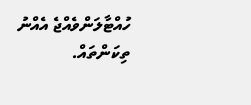ހުއްޓާލަންވެއްޖެ އެއްނު ތިކަންތައް.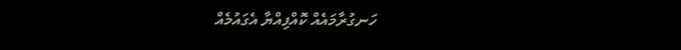ހަނގުރާމައެއް ކޮއްފިއްޔާ އެގައުމެއް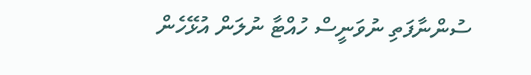ސުންނާފަތި ނުވަނީސް ހުއްޓާ ނުލަން އުޅޭހެން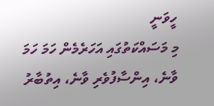ހީވަނީ
މި މަސައްކަތުގައި އަހަރެމެން ހަމަ ހަމަ ވާނެ، އިންސާފުވެރި ވާނެ، އިތުބާރު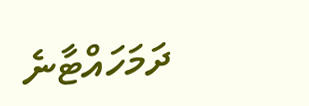ދަމަހައްޓާނެ